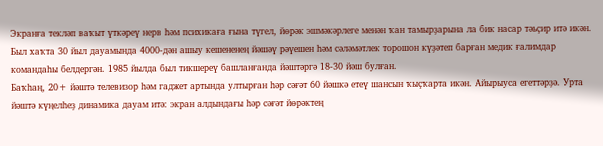Экранға текләп ваҡыт үткәреү нерв һәм психикаға ғына түгел, йөрәк эшмәкәрлеге менән ҡан тамырҙарына ла бик насар тәьҫир итә икән. Был хаҡта 30 йыл дауамында 4000-дән ашыу кешененең йәшәү рәүешен һәм сәләмәтлек торошон күҙәтеп барған медик ғалимдар командаһы белдергән. 1985 йылда был тикшереү башланғанда йәштәргә 18-30 йәш булған.
Баҡһаң, 20+ йәштә телевизор һәм гаджет артында ултырған һәр сәғәт 60 йәшкә етеү шансын ҡыҫҡарта икән. Айырыуса егеттәрҙә. Урта йәштә күңелһеҙ динамика дауам итә: экран алдындағы һәр сәғәт йөрәктең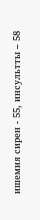ишемия сирен - 55, инсультты – 58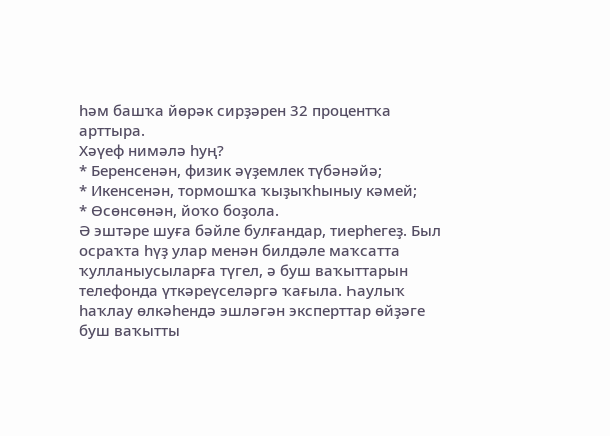һәм башҡа йөрәк сирҙәрен 32 процентҡа арттыра.
Хәүеф нимәлә һуң?
* Беренсенән, физик әүҙемлек түбәнәйә;
* Икенсенән, тормошҡа ҡыҙыҡһыныу кәмей;
* Өсөнсөнән, йоҡо боҙола.
Ә эштәре шуға бәйле булғандар, тиерһегеҙ. Был осраҡта һүҙ улар менән билдәле маҡсатта ҡулланыусыларға түгел, ә буш ваҡыттарын телефонда үткәреүселәргә ҡағыла. Һаулыҡ һаҡлау өлкәһендә эшләгән эксперттар өйҙәге буш ваҡытты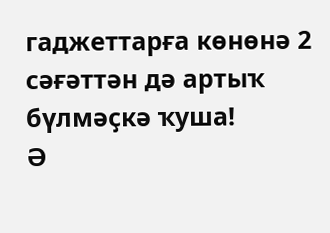гаджеттарға көнөнә 2 сәғәттән дә артыҡ бүлмәҫкә ҡуша!
Ә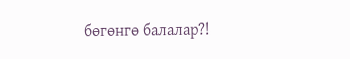бөгөнгө балалар?!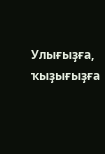Улығыҙға, ҡыҙығыҙға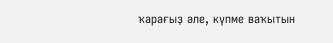ҡарағыҙ әле, күпме ваҡытын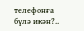телефонға бүлә икән?..